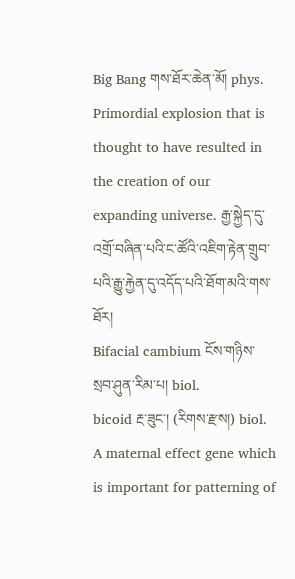Big Bang གས་ཐོར་ཆེན་མོ། phys. Primordial explosion that is thought to have resulted in the creation of our expanding universe. རྒྱ་སྐྱེད་དུ་འགྲོ་བཞིན་པའི་ང་ཚོའི་འཇིག་རྟེན་གྲུབ་པའི་རྒྱུ་རྐྱེན་དུ་འདོད་པའི་ཐོག་མའི་གས་ཐོར།
Bifacial cambium ངོས་གཉིས་སྲབ་ཤུན་རིམ་པ། biol.
bicoid རྔ་ཟུང་། (རིགས་རྫས།) biol. A maternal effect gene which is important for patterning of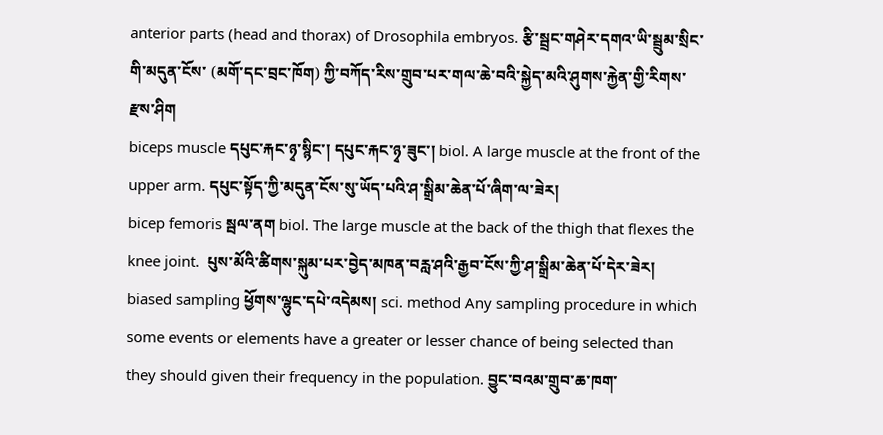anterior parts (head and thorax) of Drosophila embryos. རྩི་སྦྲང་གཤེར་དགའ་ཡི་སྦྲུམ་སྲིང་གི་མདུན་ངོས་ (མགོ་དང་བྲང་ཁོག) ཀྱི་བཀོད་རིས་གྲུབ་པར་གལ་ཆེ་བའི་སྐྱེད་མའི་ཤུགས་རྐྱེན་གྱི་རིགས་རྫས་ཤིག
biceps muscle དཔུང་རྐང་ཉྭ་སྙིང་། དཔུང་རྐང་ཉྭ་ཟུང་། biol. A large muscle at the front of the upper arm. དཔུང་སྟོད་ཀྱི་མདུན་ངོས་སུ་ཡོད་པའི་ཤ་སྒྲིམ་ཆེན་པོ་ཞིག་ལ་ཟེར།
bicep femoris སྦལ་ནག biol. The large muscle at the back of the thigh that flexes the knee joint.  པུས་མོའི་ཚིགས་སྐུམ་པར་བྱེད་མཁན་བརླ་ཤའི་རྒྱབ་ངོས་ཀྱི་ཤ་སྒྲིམ་ཆེན་པོ་དེར་ཟེར།
biased sampling ཕྱོགས་ལྷུང་དཔེ་འདེམས། sci. method Any sampling procedure in which some events or elements have a greater or lesser chance of being selected than they should given their frequency in the population. བྱུང་བའམ་གྲུབ་ཆ་ཁག་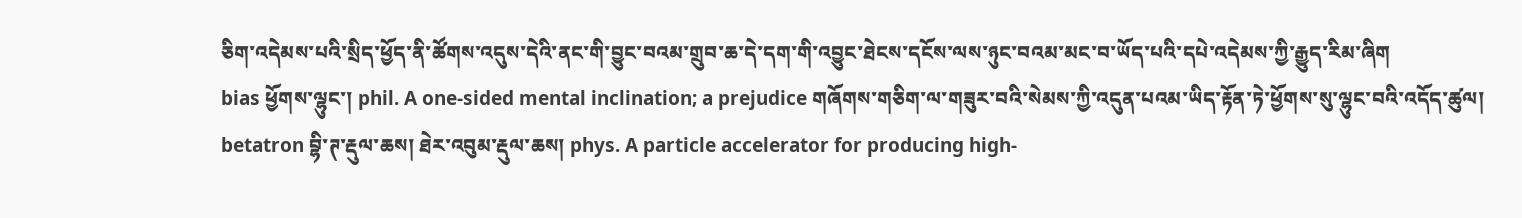ཅིག་འདེམས་པའི་སྲིད་ཕྱོད་ནི་ཚོགས་འདུས་དེའི་ནང་གི་བྱུང་བའམ་གྲུབ་ཆ་དེ་དག་གི་འབྱུང་ཐེངས་དངོས་ལས་ཉུང་བའམ་མང་བ་ཡོད་པའི་དཔེ་འདེམས་ཀྱི་རྒྱུད་རིམ་ཞིག
bias ཕྱོགས་ལྷུང་། phil. A one-sided mental inclination; a prejudice གཞོགས་གཅིག་ལ་གཟུར་བའི་སེམས་ཀྱི་འདུན་པའམ་ཡིད་རྟོན་ཏེ་ཕྱོགས་སུ་ལྷུང་བའི་འདོད་ཚུལ།
betatron བྷི་ཊ་རྡུལ་ཆས། ཐེར་འབུམ་རྡུལ་ཆས། phys. A particle accelerator for producing high-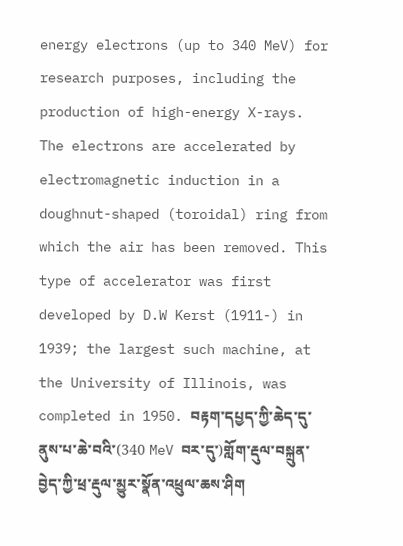energy electrons (up to 340 MeV) for research purposes, including the production of high-energy X-rays. The electrons are accelerated by electromagnetic induction in a doughnut-shaped (toroidal) ring from which the air has been removed. This type of accelerator was first developed by D.W Kerst (1911-) in 1939; the largest such machine, at the University of Illinois, was completed in 1950. བརྟག་དཔྱད་ཀྱི་ཆེད་དུ་ནུས་པ་ཆེ་བའི་(340 MeV བར་དུ་)གློག་རྡུལ་བསྐྲུན་བྱེད་ཀྱི་ཕྲ་རྡུལ་མྱུར་སྣོན་འཕྲུལ་ཆས་ཤིག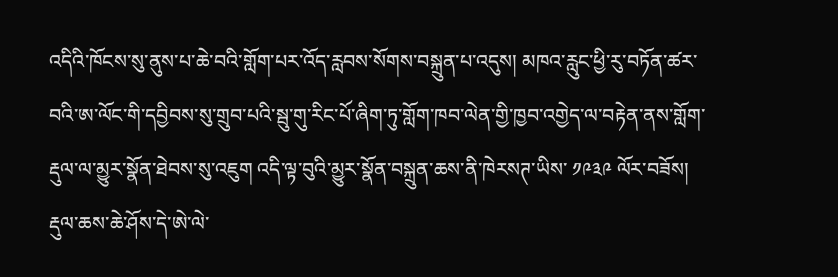འདིའི་ཁོངས་སུ་ནུས་པ་ཆེ་བའི་གློག་པར་འོད་རླབས་སོགས་བསྐྲུན་པ་འདུས། མཁའ་རླུང་ཕྱི་རུ་བཏོན་ཚར་བའི་ཨ་ལོང་གི་དབྱིབས་སུ་གྲུབ་པའི་སྦུ་གུ་རིང་པོ་ཞིག་ཏུ་གློག་ཁབ་ལེན་གྱི་ཁྱབ་འགྱེད་ལ་བརྟེན་ནས་གློག་རྡུལ་ལ་མྱུར་སྣོན་ཐེབས་སུ་འཇུག འདི་ལྟ་བུའི་མྱུར་སྣོན་བསྐྲུན་ཆས་ནི་ཁེརསཊ་ཡིས་ ༡༩༣༩ ལོར་བཟོས། རྡུལ་ཆས་ཆེ་ཤོས་དེ་ཨེ་ལེ་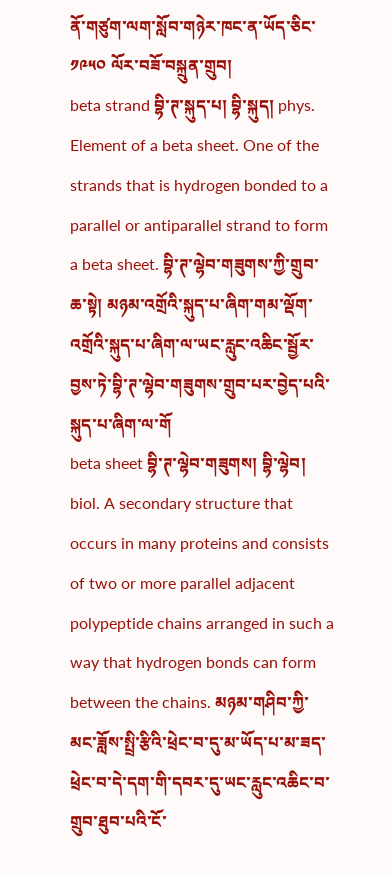ནོ་གཙུག་ལག་སློབ་གཉེར་ཁང་ན་ཡོད་ཅིང་ ༡༩༥༠ ལོར་བཟོ་བསྐྲུན་གྲུབ།
beta strand བྷི་ཊ་སྐུད་པ། བྷི་སྐུད། phys. Element of a beta sheet. One of the strands that is hydrogen bonded to a parallel or antiparallel strand to form a beta sheet. བྷི་ཊ་ལྷེབ་གཟུགས་ཀྱི་གྲུབ་ཆ་སྟེ། མཉམ་འགྲོའི་སྐུད་པ་ཞིག་གམ་ལྡོག་འགྲོའི་སྐུད་པ་ཞིག་ལ་ཡང་རླུང་འཆིང་སྦྱོར་བྱས་ཏེ་བྷི་ཊ་ལྷེབ་གཟུགས་གྲུབ་པར་བྱེད་པའི་སྐུད་པ་ཞིག་ལ་གོ
beta sheet བྷི་ཊ་ལྷེབ་གཟུགས། བྷི་ལྷེབ། biol. A secondary structure that occurs in many proteins and consists of two or more parallel adjacent polypeptide chains arranged in such a way that hydrogen bonds can form between the chains. མཉམ་གཤིབ་ཀྱི་མང་ཟློས་སྤྲི་རྩིའི་ཕྲེང་བ་དུ་མ་ཡོད་པ་མ་ཟད་ཕྲེང་བ་དེ་དག་གི་དབར་དུ་ཡང་རླུང་འཆིང་བ་གྲུབ་ཐུབ་པའི་ངོ་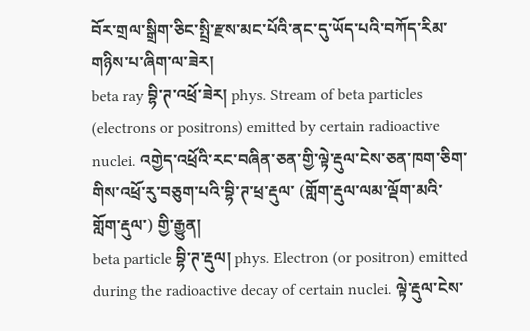བོར་གྲལ་སྒྲིག་ཅིང་སྤྲི་རྫས་མང་པོའི་ནང་དུ་ཡོད་པའི་བཀོད་རིམ་གཉིས་པ་ཞིག་ལ་ཟེར།
beta ray བྷི་ཊ་འཕྲོ་ཟེར། phys. Stream of beta particles (electrons or positrons) emitted by certain radioactive nuclei. འགྱེད་འཕྲོའི་རང་བཞིན་ཅན་གྱི་ལྟེ་རྡུལ་ངེས་ཅན་ཁག་ཅིག་གིས་འཕྲོ་རུ་བཅུག་པའི་བྷི་ཊ་ཕྲ་རྡུལ་ (གློག་རྡུལ་ལམ་ལྡོག་མའི་གློག་རྡུལ་) གྱི་རྒྱུན།
beta particle བྷི་ཊ་རྡུལ། phys. Electron (or positron) emitted during the radioactive decay of certain nuclei. ལྟེ་རྡུལ་ངེས་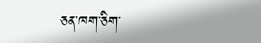ཅན་ཁག་ཅིག་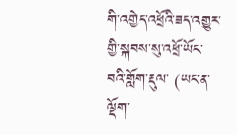གི་འགྱེད་འཕྲོའི་ཟད་འགྱུར་གྱི་སྐབས་སུ་འཕྲོ་ཡོང་བའི་གློག་རྡུལ་ (ཡང་ན་ལྡོག་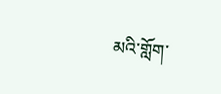མའི་གློག་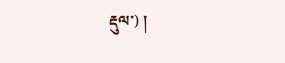རྡུལ་) །